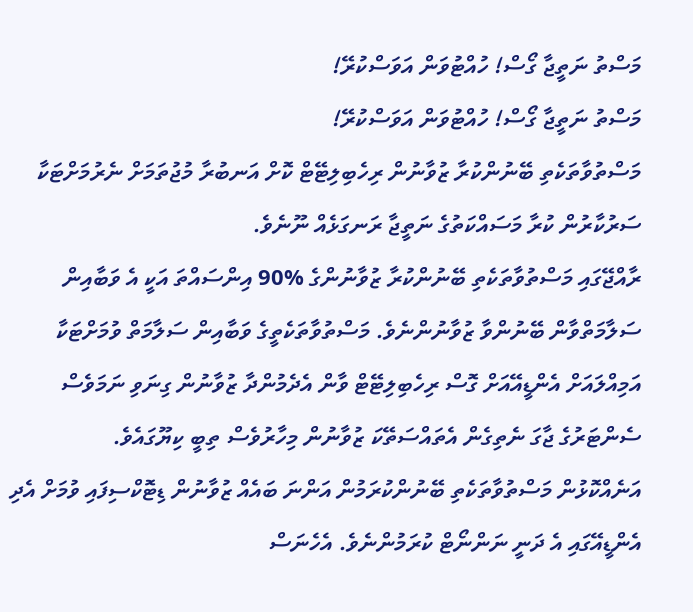މަސްތު ނަތީޖާ ގޯސް! ހުއްޓުވަން އަވަސްކުރޭ!
މަސްތު ނަތީޖާ ގޯސް! ހުއްޓުވަން އަވަސްކުރޭ!
މަސްތުވާތަކެތި ބޭނުންކުރާ ޒުވާނުން ރިހެބިލިޓޭޓް ކޮށް އަނބުރާ މުޖުތަމަށް ނެރުމަށްޓަކާ ސަރުކާރުން ކުރާ މަސައްކަތުގެ ނަތީޖާ ރަނގަޅެއް ނޫނެވެ.
ރާއްޖޭގައި މަސްތުވާތަކެތި ބޭނުންކުރާ ޒުވާނުންގެ %90 އިންސައްތަ އަކީ އެ ވަބާއިން ސަލާމަތްވާން ބޭނުންވާ ޒުވާނުންނެވެ. މަސްތުވާތަކެތީގެ ވަބާއިން ސަލާމަތް ވުމަށްޓަކާ އަމިއްލައަށް އެންޑީއޭއަށް ގޮސް ރިހެބިލިޓޭޓް ވާން އެދެމުންދާ ޒުވާނުން ގިނަވި ނަމަވެސް ސެންޓަރުގެ ޖާގަ ނެތިގެން އެތައްސަތޭކަ ޒުވާނުން މިހާރުވެސް ތިބީ ކިޔޫގައެވެ.
އަނެއްކޮޅުން މަސްތުވާތަކެތި ބޭނުންކުރަމުން އަންނަ ބައެއް ޒުވާނުން ޑިޓޮކްސިފައި ވުމަށް އެދި އެންޑީއޭގައި އެ ދަނީ ނަންނޯޓް ކުރަމުންނެވެ. އެހެނަސް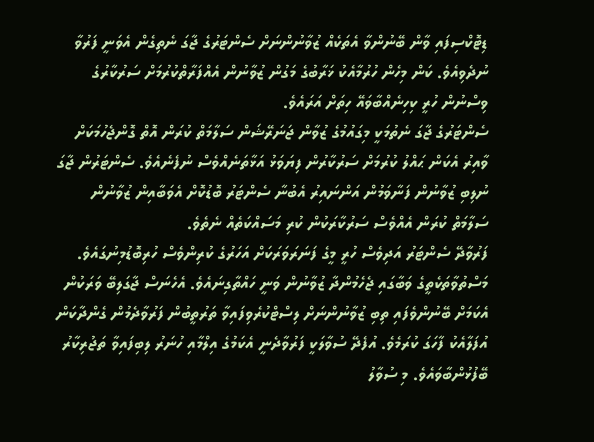ޑިޓޮކްސިފައި ވާން ބޭނުންވާ އެތަކެއް ޒުވާނުންނަށް ސެންޓަރުގެ ޖާގަ ނެތިގެން އެވަނީ ފަރުވާ ނުދެވިއެވެ. ކަން މިހެން ހުރުމާއެކު ޚަރާބުގެ މަގުން ޒުވާނުން އެއްފަރާތްކުރުމަށް ސަރުކާރުގެ ވިސްނުން ހުރީ ކިހިނެއްބާވައޭ ހިތަށް އަރައެވެ.
ސެންޓަރުގެ ޖާގަ ނެތުމަކީ މިގައުމުގެ ޒުވާން ޖަނަރޭޝަން ސަލާމަތް ކުރަން އޮތް ގޮންޖެހުމަކަށް ވާއިރު އެކަން ޙައްލު ކުރުމަށް ސަރުކާރުން ފިޔަވަޅު އަޅާތަނެއްވެސް ނުފެނެއެވެ. ސެންޓަރުން ޖާގަ ނުލިބި ޒުވާނުން ފަނާވަމުން އަންނައިރު އެބުނާ ސެންޓަރު ބޮޑުކޮށް އެވަބާއިން ޒުވާނުން ސަލާމަތް ކުރަން އެއްވެސް ސަރުކާރަކުން ކުރި މަސައްކަތެއް ނެތެވެ.
ފަރުވާދޭ ސެންޓަރު އަދިވެސް ހުރީ މީގެ ފަނަރަވަރަކަށް އަހަރުގެ ކުރިންވެސް ހުރިބޮޑުމިނުގައެވެ. މަސްތުވާތަކެތީގެ ވަބާގައި ޖެހެމުންދާ ޒުވާނުން ވަނީ ހައްތާގިނައެވެ. އެހެނަސް ޖާގަލިބޭ ވަރަކުން އެކަމަށް ބޭނުންވެފައި ތިބި ޒުވާނުންނަށް ލިސްޓްކުރެވިފައިވާ ތަރުތީބުން ފަރުވާދެމުން ގެންދާކަން އުފަލާއެކު ފާހަގަ ކުރަމެވެ. އުފެދޭ ސުވާލަކީ ފަރުވާދެނީ އެކަމުގެ އިލްމާއި ހުނަރު ލިބިފައިވާ ތަޖުރިކާރު ބޭފުޅުންބާވައެވެ. މި ސުވާލު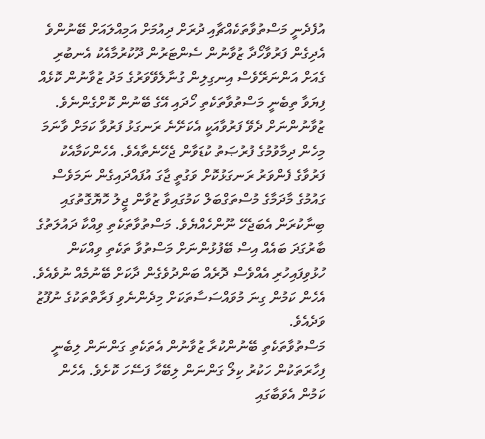އުފެދެނީ މަސްތުވާތަކެއްޗާއި ދުރަށް ދިއުމަށް އަމިއްލައަށް ބޭނުންވެ އެދިގެން ފަރުވާހޯދާ ޒުވާނުން ސެންޓަރުން ދޫކުރުމާއެކު އެނބުރި ގެއަށް އަންނަރޭވެސް އިނގިލިން ގުނާލެވޭވަރުގެ މަދު ޒުވާނުން ކޮޅެއް ފިޔަވާ ތިބެނީ މަސްތުވާތަކެތި ހޯދައި އޭގެ ބޭނުން ކޮށްގެންނެވެ.
ޒުވާނުންނަށް ދެވޭ ފަރުވާއަކީ އެކަށޭނެ ރަނގަޅު ފަރުވާ ކަމަށް ވާނަމަ މިހެން ދިމާވުމުގެ ފުރުޞަތު ކުޑަވާން ޖެހޭނެތާއެވެ. އެހެންކަމާއެކު ފަރުވާގެ ފެންވަރު ރަނގަޅުކޮށް ވަގުތީ ޖާގަ އުފައްދައިގެން ނަމަވެސް ގައުމުގެ މާދަމާގެ މުސްތަގްބަލް ކަމުގައިވާ ޒުވާން ޖީލު ހޮޔޮގޮތުގައި ބިނާކުރަން އެބަޖެހޭ ނޫންހެއްޔެވެ. މަސްތުވާތަކެތި ވިއްކާ ދައުލަތުގެ ބާރުގަދަ ބައެއް އިސް ބޭފުޅުންނަށް މަސްތުވާ ތަކެތި ވިއްކަން ހުޅުވިފައިހުރި އެއްވެސް ދޮރެއް ބަންދުވެގެން ދާކަށް ބޭނުމެއް ނުވެއެވެ. އެހެން ކަމުން ގިނަ މުވައްސަސާތަކަށް މިދެންނެވި ފަރާތްތަކުގެ ނުފޫޒު ވަދެއެވެ.
މަސްތުވާތަކެތި ބޭނުންކުރާ ޒުވާނުން އެތަކެތި ގަންނަން ލިބެނީ ފިހާރަތަކުން ހަކުރު ކިލޯ ގަންނަން ލިބޭހާ ފަސޭހަ ކޮށެވެ. އެހެން ކަމުން އެވަބާގައި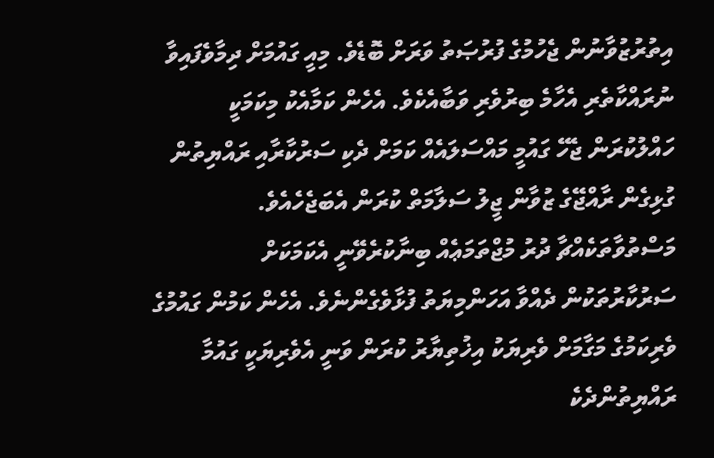އިތުރުޒުވާނުން ޖެހުމުގެ ފުރުޞަތު ވަރަށް ބޮޑެވެ. މިއީ ގައުމަށް ދިމާވެފައިވާ ނުރައްކާތެރި އެހާމެ ބިރުވެރި ވަބާއެކެވެ. އެހެން ކަމާއެކު މިކަމަކީ ހައްލުކުރަން ޖެހޭ ގައުމީ މައްސަލައެއް ކަމަށް ދެކި ސަރުކާރާއި ރައްޔިތުން ގުޅިގެން ރާއްޖޭގެ ޒުވާން ޖީލު ސަލާމަތް ކުރަން އެބަޖެހެއެވެ.
މަސްތުވާތަކެއްޗާ ދުރު މުޖްތަމަޢެއް ބިނާކުރެވޭނީ އެކަމަކަށް ސަރުކާރުތަކުން ދެއްވާ އަހަންމިޔަތު ފުޅާވެގެންނެވެ. އެހެން ކަމުން ގައުމުގެ ވެރިކަމުގެ މަގާމަށް ވެރިޔަކު އިޚުތިޔާރު ކުރަން ވަނީ އެވެރިޔަކީ ގައުމާ ރައްޔިތުންދެކެ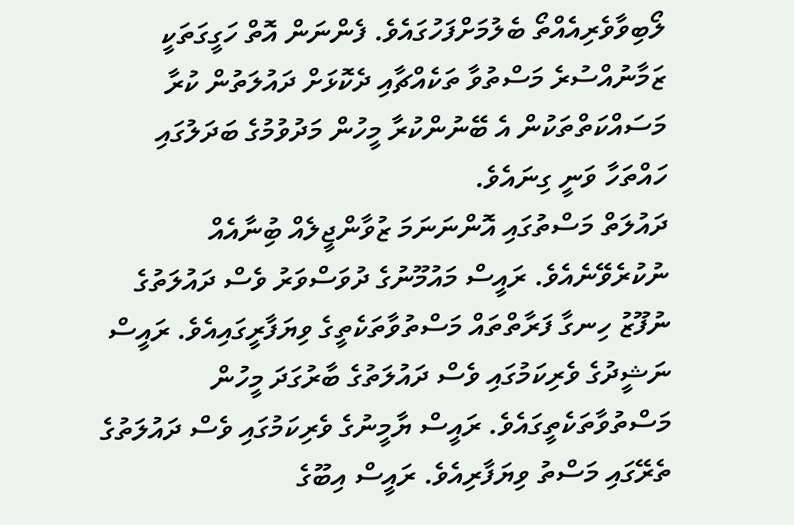ލޯބިވާވެރިއެއްތޯ ބެލުމަށްފަހުގައެވެ. ފެންނަން އޮތް ހަގީގަތަކީ ޒަމާނުއްސުރެ މަސްތުވާ ތަކެއްޗާއި ދެކޮޅަށް ދައުލަތުން ކުރާ މަސައްކަތްތަކުން އެ ބޭނުންކުރާ މީހުން މަދުވުމުގެ ބަދަލުގައި ހައްތަހާ ވަނީ ގިނައެވެ.
ދައުލަތް މަސްތުގައި އޮންނަނަމަ ޒުވާންޖީލެއް ބުިނާއެއް ނުކުރެވޭނެއެވެ. ރައީސް މައުމޫނުގެ ދުވަސްވަރު ވެސް ދައުލަތުގެ ނުފޫޒު ހިނގާ ފަރާތްތައް މަސްތުވާތަކެތީގެ ވިޔަފާރީގައިއެވެ. ރައީސް ނަޝީދުގެ ވެރިކަމުގައި ވެސް ދައުލަތުގެ ބާރުގަދަ މީހުން މަސްތުވާތަކެތީގައެވެ. ރައީސް ޔާމީނުގެ ވެރިކަމުގައި ވެސް ދައުލަތުގެ ތެރޭގައި މަސްތު ވިޔަފާރިއެވެ. ރައީސް އިބޫގެ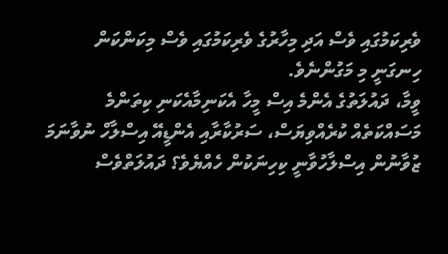ވެރިކަމުގައި ވެސް އަދި މިހާރުގެ ވެރިކަމުގައި ވެސް މިކަންކަން ހިނގަނީ މި މަގުންނެވެ.
ވީމާ، ދައުލަތުގެ އެންމެ އިސް މީހާ އެކަނިމާއެކަނި ކިތަންމެ މަސައްކަތެއް ކުރެއްވިޔަސް، ސަރުކާރާއި އެންޑީއޭ އިސްލާހް ނުވާނަމަ ޒުވާނުން އިސްލާހުވާނީ ކިހިނަކުން ހެއްޔެވެ؟ ދައުލަތްވެސް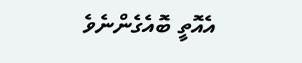އެއޮތީ ބޮއެގެންނެވެ